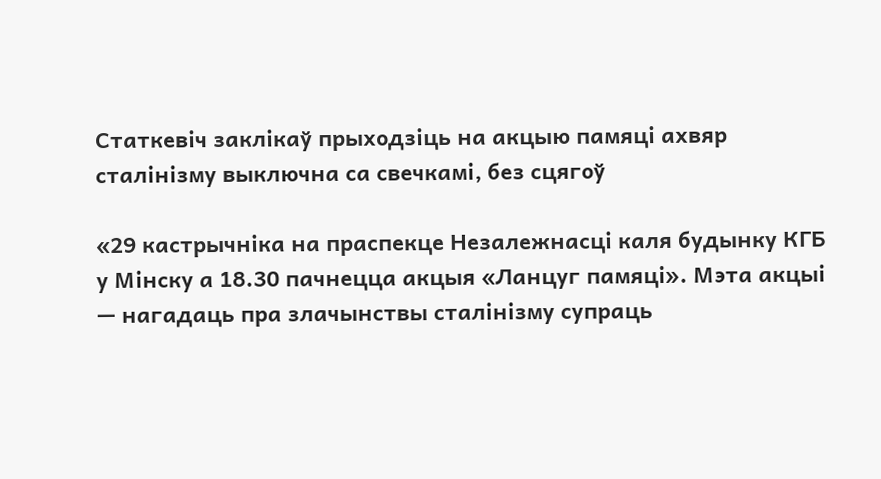Статкевіч заклікаў прыходзіць на акцыю памяці ахвяр сталінізму выключна са свечкамі, без сцягоў

«29 кастрычнiка на праспекце Незалежнасцi каля будынку КГБ у Мiнску а 18.30 пачнецца акцыя «Ланцуг памяцi». Мэта акцыi — нагадаць пра злачынствы сталiнiзму супраць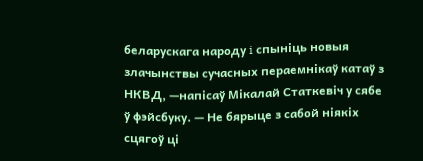беларускага народу i спынiць новыя злачынствы сучасных пераемнiкаў катаў з НКВД, —напісаў Мікалай Статкевіч у сябе ў фэйсбуку. — Не бярыце з сабой нiякiх сцягоў цi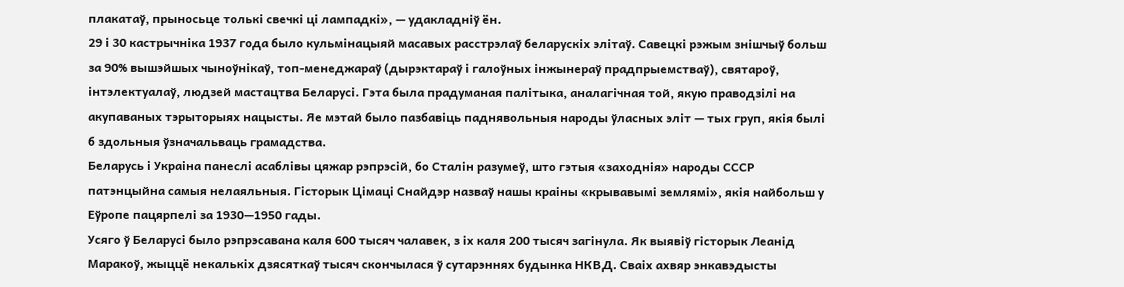плакатаў, прыносьце толькi свечкi цi лампадкi», — удакладніў ён.
29 і 30 кастрычніка 1937 года было кульмінацыяй масавых расстрэлаў беларускіх элітаў. Савецкі рэжым знішчыў больш за 90% вышэйшых чыноўнікаў, топ-менеджараў (дырэктараў і галоўных інжынераў прадпрыемстваў), святароў, інтэлектуалаў, людзей мастацтва Беларусі. Гэта была прадуманая палітыка, аналагічная той, якую праводзілі на акупаваных тэрыторыях нацысты. Яе мэтай было пазбавіць паднявольныя народы ўласных эліт — тых груп, якія былі б здольныя ўзначальваць грамадства.
Беларусь і Украіна панеслі асаблівы цяжар рэпрэсій, бо Сталін разумеў, што гэтыя «заходнія» народы СССР патэнцыйна самыя нелаяльныя. Гісторык Цімаці Снайдэр назваў нашы краіны «крывавымі землямі», якія найбольш у Еўропе пацярпелі за 1930—1950 гады.
Усяго ў Беларусі было рэпрэсавана каля 600 тысяч чалавек, з іх каля 200 тысяч загінула. Як выявіў гісторык Леанід Маракоў, жыццё некалькіх дзясяткаў тысяч скончылася ў сутарэннях будынка НКВД. Сваіх ахвяр энкавэдысты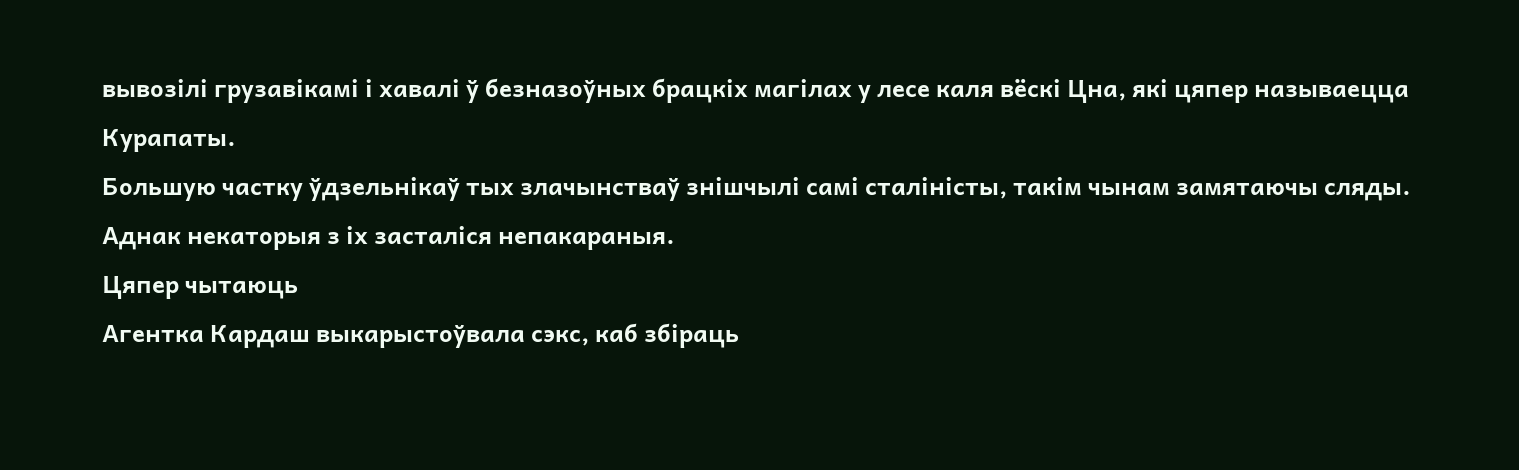вывозілі грузавікамі і хавалі ў безназоўных брацкіх магілах у лесе каля вёскі Цна, які цяпер называецца Курапаты.
Большую частку ўдзельнікаў тых злачынстваў знішчылі самі сталіністы, такім чынам замятаючы сляды. Аднак некаторыя з іх засталіся непакараныя.
Цяпер чытаюць
Агентка Кардаш выкарыстоўвала сэкс, каб збіраць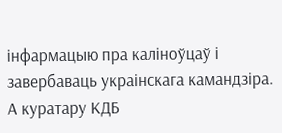інфармацыю пра каліноўцаў і завербаваць украінскага камандзіра. А куратару КДБ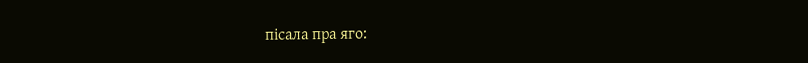пісала пра яго: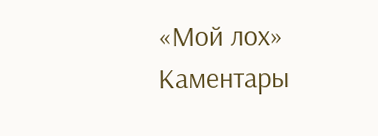«Мой лох»
Каментары